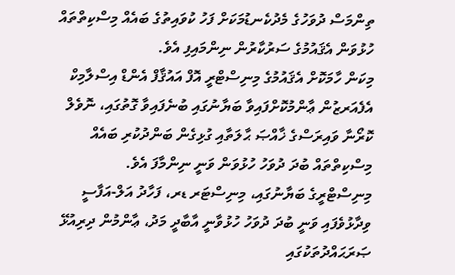ތިންމަސް ދުވަހުގެ މެދުކެނޑުމަކަށް ފަހު ކުވައިތުގެ ބައެއް މިސްކިތްތައް ހުޅުވަން އެޤައުމުގެ ސަރުކާރުން ނިންމައިފި އެވެ.
މިކަން ހާމަކޮށް އެޤައުމުގެ މިނިސްޓްރީ އޮފް އައުޤާފް އެންޑް އިސްލާމިކް އެފެއަރޒުން ޢާންމުކޮށްފައިވާ ބަޔާނުގައި ބުނެފައިވާ ގޮތުގައި، ނޮވެލް ކޮރޯނާ ވައިރަސްގެ ޚާއްޞަ ޙާލަތާއި ގުޅިގެން ބަންދުކުރި ބައެއް މިސްކިތްތައް ބުދަ ދުވަހު ހުޅުވަން ވަނީ ނިންމާފަ އެވެ.
މިނިސްޓްރީގެ ބަޔާނުގައި، މިނިސްޓަރ ޑރ، ފަހާދު އަލް-އަފާސީ ވިދާޅުވެފައި ވަނީ ބުދަ ދުވަހު ހުޅުވާނީ އާބާދީ މަދު، ޢާންމުން ދިރިއުޅޭ ޞަރަޙައްދުތަކުގައި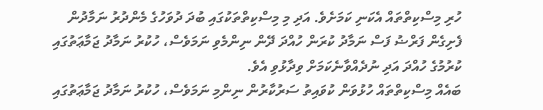ހުރި މިސްކިތްތައް އެކަނި ކަމަށެވެ. އަދި މި މިސްކިތްތަކުގައި ބުދަ ދުވަހުގެ މެންދުރު ނަމާދުން ފެށިގެން ފަރްޟު ފަސް ނަމާދު ކުރަން ހުއްދަ ދޭން ނިންމެވި ނަމަވެސް، ހުކުރު ނަމާދު ޖަމާޢަތުގައި ކުރުމުގެ ހުއްދަ އަދި ނުދެއްވާނެކަމަށް ވިދާޅުވި އެވެ.
ބައެއް މިސްކިތްތައް ހުޅުވަން ކުވައިތު ސަރުކާރުން ނިންމި ނަމަވެސް، ހުކުރު ނަމާދު ޖަމާޢަތުގައި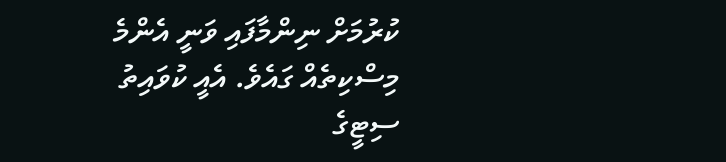ކުރުމަށް ނިންމާފައި ވަނީ އެންމެ މިސްކިތެއް ގައެވެ. އެއީ ކުވައިތު ސިޓީގެ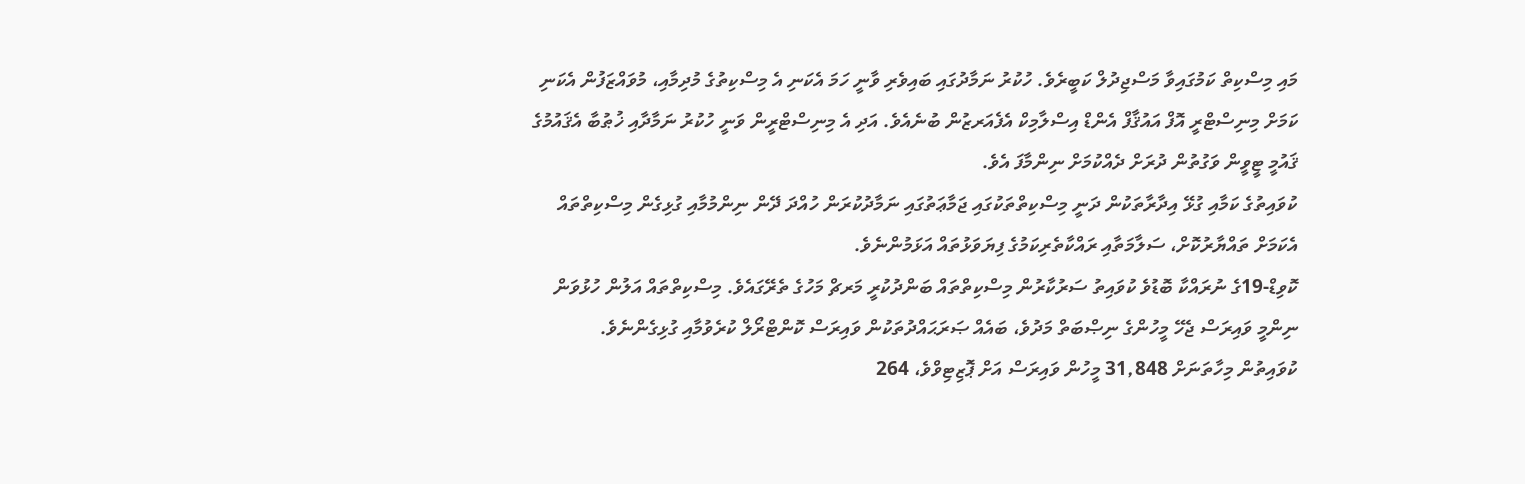މައި މިސްކިތް ކަމުގައިވާ މަސްޖިދުލް ކަބީރެވެ. ހުކުރު ނަމާދުގައި ބައިވެރި ވާނީ ހަމަ އެކަނި އެ މިސްކިތުގެ މުދިމާއި، މުވައްޒަފުން އެކަނި ކަމަށް މިނިސްޓްރީ އޮފް އައުޤާފް އެންޑް އިސްލާމިކް އެފެއަރޒުން ބުނެއެވެ. އަދި އެ މިނިސްޓްރީން ވަނީ ހުކުރު ނަމާދާއި ޚުޠުބާ އެޤައުމުގެ ޤައުމީ ޓީވީން ވަގުތުން ދުރަށް ދެއްކުމަށް ނިންމާފަ އެވެ.
ކުވައިތުގެ ކަމާއި ގުޅޭ އިދާރާތަކުން ދަނީ މިސްކިތްތަކުގައި ޖަމާޢަތުގައި ނަމާދުކުރަން ހުއްދަ ދޭން ނިންމުމާއި ގުޅިގެން މިސްކިތްތައް އެކަމަށް ތައްޔާރުކޮށް، ސަލާމަތާއި ރައްކާތެރިކަމުގެ ފިޔަވަޅުތައް އަޅަމުންނެވެ.
ކޮވިޑް-19ގެ ނުރައްކާ ބޮޑުވެ ކުވައިތު ސަރުކާރުން މިސްކިތްތައް ބަންދުކުރީ މަރޗް މަހުގެ ތެރޭގައެވެ. މިސްކިތްތައް އަލުން ހުޅުވަން ނިންމީ ވައިރަސް ޖެހޭ މީހުންގެ ނިޞްބަތް މަދުވެ، ބައެއް ޞަރަޙައްދުތަކުން ވައިރަސް ކޮންޓްރޯލް ކުރެވުމާއި ގުޅިގެންނެވެ.
ކުވައިތުން މިހާތަނަށް 31,848 މީހުން ވައިރަސް އަށް ޕޮޒިޓިވްވެ، 264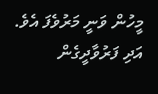މީހުން ވަނީ މަރުވެފަ އެވެ. އަދި ފަރުވާދީގެން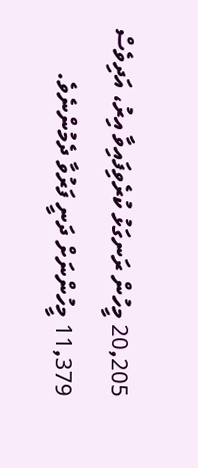20,205 މީހުން ރަނގަޅު ކުރެވިފައިވާ އިރު، އަދިވެސް 11,379 މީހުންނަށް ދަނީ ފަރުވާ ދެމުންނެވެ.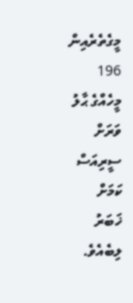މީގެތެރެއިން 196 މީހެއްގެ ޙާލު ވަރަށް ސީރިއަސް ކަމަށް ޚަބަރު ލިބެއެވެ.